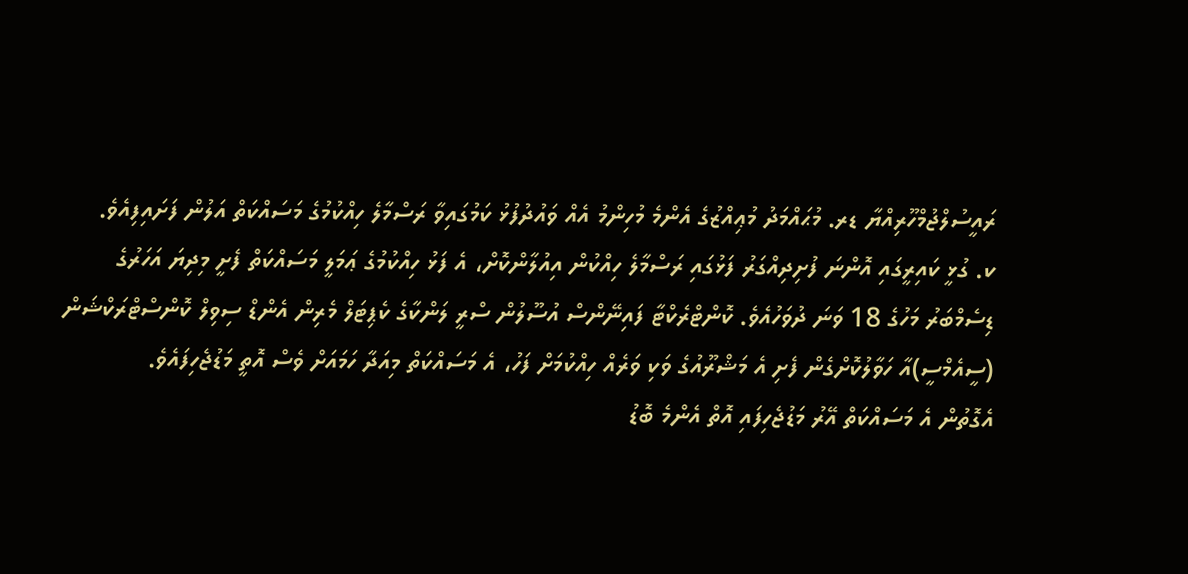ރައީސުލްޖުމްހޫރިއްޔާ ޑރ. މުޙައްމަދު މުޢިއްޒުގެ އެންމެ މުހިންމު އެއް ވައުދުފުޅު ކަމުގައިވާ ރަސްމާލެ ހިއްކުމުގެ މަސައްކަތް އަލުން ފަށައިފިއެވެ.
ކ. ގުޅީ ކައިރީގައި އޮންނަ ފުށިދިއްގަރު ފަޅުގައި ރަސްމާލެ ހިއްކުން އިއުލާންކޮށް، އެ ފަޅު ހިއްކުމުގެ ޢަމަލީ މަސައްކަތް ފެށީ މިދިޔަ އަހަރުގެ ޑިސެމްބަރު މަހުގެ 18 ވަނަ ދުވަހުއެވެ. ކޮންޓްރެކްޓާ ފައިނޭންސް އުސޫލުން ސްރީ ލަންކާގެ ކެޕިޓަލް މެރިން އެންޑް ސިވިލް ކޮންސްޓްރަކްޝަން (ސީއެމްސީ)އާ ހަވާލުކޮށްގެން ފެށި އެ މަޝްރޫއުގެ ވަކި ވަރެއް ހިއްކުމަށް ފަހު، އެ މަސައްކަތް މިއަދާ ހަމައަށް ވެސް އޮތީ މަޑުޖެހިފައެވެ.
އެގޮތުން އެ މަސައްކަތް އޭރު މަޑުޖެހިފައި އޮތް އެންމެ ބޮޑު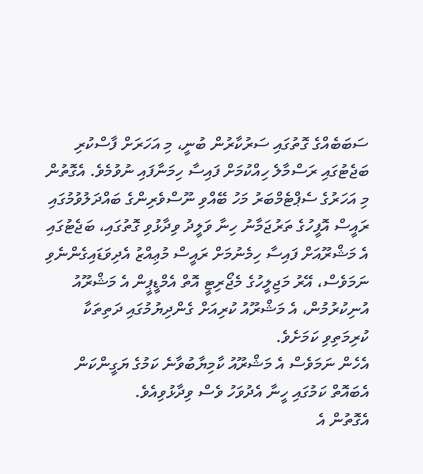ސަބަބެއްގެ ގޮތުގައި ސަރުކާރުން ބުނީ، މި އަހަރަށް ފާސްކުރި ބަޖެޓުގައި ރަސްމާލެ ހިއްކުމަށް ފައިސާ ހިމަނާފައި ނުވުމެވެ. އެގޮތުން މި އަހަރުގެ ސެޕްޓެމްބަރު މަހު ބޭއްވި ނޫސްވެރިންގެ ބައްދަލުވުމުގައި ރައީސް އޮފީހުގެ ތަރުޖަމާނު ހިނާ ވަލީދު ވިދާޅުވި ގޮތުގައި، ބަޖެޓުގައި އެ މަޝްރޫއަށް ފައިސާ ހިމެނުމަށް ރައީސް މުޢިއްޒު އެދިވަޑައިގެންނެވި ނަމަވެސް، އޭރު މަޖިލީހުގެ މެޖޯރިޓީ އޮތް އެމްޑީޕީން އެ މަޝްރޫއު އުނިކުރުމުން، އެ މަޝްރޫއު ކުރިއަށް ގެންދިޔުމުގައި ދަތިތަކާ ކުރިމަތިވި ކަމަށެވެ.
އެހެން ނަމަވެސް އެ މަޝްރޫއު ކާމިޔާބުވާނެ ކަމުގެ ޔަގީންކަން އެބައޮތް ކަމުގައި ހީނާ އެދުވަހު ވެސް ވިދާޅުވިއެވެ.
އެގޮތުން އެ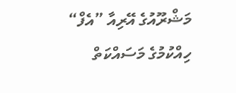މަޝްރޫއުގެ އޭރިއާ ”އެފް“ ހިއްކުމުގެ މަސައްކަތް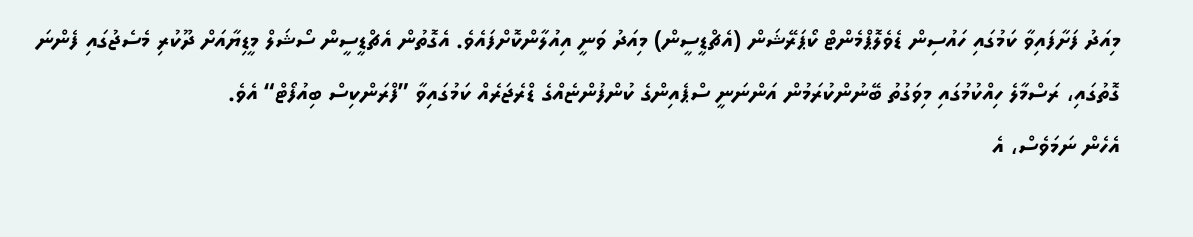މިއަދު ފަށާފައިވާ ކަމުގައި ހައުސިން ޑެވެލޮޕްމެންޓް ކޯޕަރޭޝަން (އެޗްޑީސީން) މިއަދު ވަނީ އިއުލާންކޮށްފައެވެ. އެގޮތުން އެޗްޑީސީން ސޯޝަލް މީޑިޔާއަށް ދޫކުރި މެސެޖުގައި ފެންނަ ގޮތުގައި، ރަސްމާލެ ހިއްކުމުގައި މިވަގުތު ބޭނުންކުރަމުން އަންނަނީ ސްޕެއިންގެ ކުންފުންޏެއްގެ ޑްރެޖަރެއް ކަމުގައިވާ ”ފްރަންކިސް ބިއުފޯޓް“ އެވެ.
އެހެން ނަމަވެސް، އެ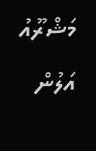މަޝްރޫއު އަލުން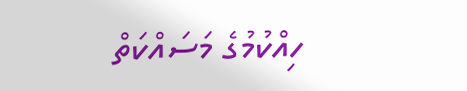ހިއްކުމުގެ މަސައްކަތް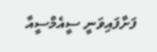ފަށާފައިވަނީ ސީއެމްސީއާ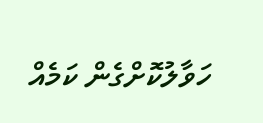ހަވާލުކޮށްގެން ކަމެއް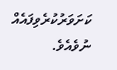ކަށަވަރުކުރެވިފައެއް ނުވެއެވެ.